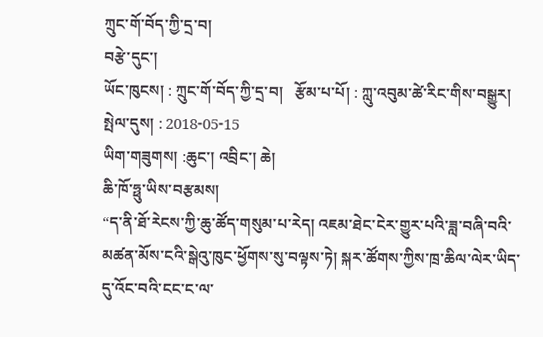ཀྲུང་གོ་བོད་ཀྱི་དྲ་བ།
བརྩེ་དུང་།
ཡོང་ཁུངས། : ཀྲུང་གོ་བོད་ཀྱི་དྲ་བ།   རྩོམ་པ་པོ། : ཀླུ་འབུམ་ཚེ་རིང་གིས་བསྒྱུར།   སྤེལ་དུས། : 2018-05-15
ཡིག་གཟུགས། :ཆུང་། འབྲིང་། ཆེ།
ཆི་ཁོ་ཧྥུ་ཡིས་བརྩམས།
“ད་ནི་ཐོ་རེངས་ཀྱི་ཆུ་ཚོད་གསུམ་པ་རེད། འཇམ་ཐེང་ངེར་གྱུར་པའི་ཟླ་བཞི་བའི་མཚན་མོས་ངའི་སྒེའུ་ཁུང་ཕྱོགས་སུ་བལྟས་ཏེ། སྐར་ཚོགས་ཀྱིས་ཁྲ་ཆིལ་ལེར་ཡིད་དུ་འོང་བའི་ངང་ང་ལ་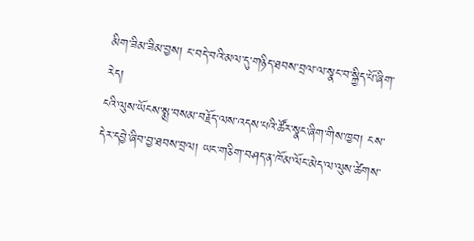མིག་ཟིམ་ཟིམ་བྱས། ང་བདེ་བའི་མལ་དུ་གཉིད་ཐབས་བྲལ་ལ་སྣང་བ་སྐྱིད་པོ་ཞིག་རེད།
ངའི་ལུས་ཡོངས་སྨྲ་བསམ་བརྗོད་ལས་འདས་པའི་ཚོར་སྣང་ཞིག་གིས་ཁྱབ། ངས་དེར་དབྱེ་ཞིབ་བྱ་ཐབས་བྲལ། ཡང་གཅིག་བཤད་ན་ཁོམ་ལོང་མེད་ལ་ལུས་ཚེགས་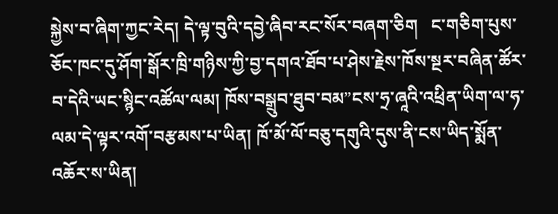སྐྱེས་བ་ཞིག་ཀྱང་རེད། དེ་ལྟ་བུའི་དབྱེ་ཞིབ་རང་སོར་བཞག་ཅིག   ང་གཅིག་པུས་ཅོང་ཁང་དུ་ཤོག་སྒོར་ཁྲི་གཉིས་ཀྱི་བྱ་དགའ་ཐོབ་པ་ཤེས་རྗེས་ཁོས་སྔར་བཞིན་ཚོར་བ་དེའི་ཡང་སྙིང་འཚོལ་ལམ། ཁོས་བསྒྲུབ་ཐུབ་བམ”ངས་ཧྲ་ཞཱའི་འཕྲིན་ཡིག་ལ་ཧ་ལམ་དེ་ལྟར་འགོ་བརྩམས་པ་ཡིན། ཁོ་མོ་ལོ་བཅུ་དགུའི་དུས་ནི་ངས་ཡིད་སྨོན་འཆོར་ས་ཡིན།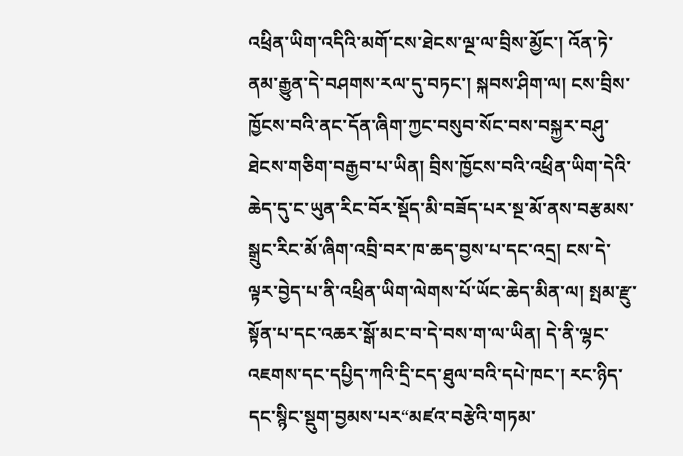འཕྲིན་ཡིག་འདིའི་མགོ་ངས་ཐེངས་ལྔ་ལ་བྲིས་མྱོང་། འོན་ཏེ་ནམ་རྒྱུན་དེ་བཤགས་རལ་དུ་བཏང་། སྐབས་ཤིག་ལ། ངས་བྲིས་ཁྱོངས་བའི་ནང་དོན་ཞིག་ཀྱང་བསུབ་སོང་བས་བསྐྱར་བཤུ་ཐེངས་གཅིག་བརྒྱབ་པ་ཡིན། བྲིས་ཁྱོངས་བའི་འཕྲིན་ཡིག་དེའི་ཆེད་དུ་ང་ཡུན་རིང་བོར་སྡོད་མི་བཟོད་པར་སྔ་མོ་ནས་བརྩམས་སྒྲུང་རིང་མོ་ཞིག་འབྲི་བར་ཁ་ཆད་བྱས་པ་དང་འདྲ། ངས་དེ་ལྟར་བྱེད་པ་ནི་འཕྲིན་ཡིག་ལེགས་པོ་ཡོང་ཆེད་མིན་ལ། སྤམ་རྫུ་སྟོན་པ་དང་འཆར་སྒོ་མང་བ་དེ་བས་ག་ལ་ཡིན། དེ་ནི་ལྷང་འཇགས་དང་དཔྱིད་ཀའི་དྲི་ངད་ཐུལ་བའི་དཔེ་ཁང་། རང་ཉིད་དང་སྙིང་སྡུག་བྱམས་པར“མཛའ་བརྩེའི་གཏམ་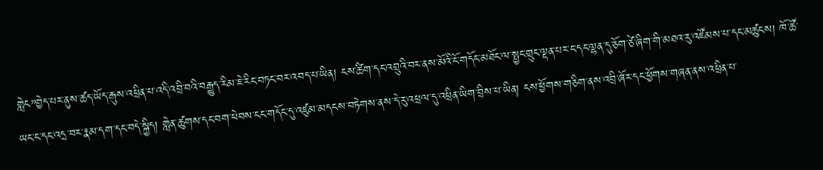གླེང”བྱེད་པར་ནུས་ཚད་ཡོད་རྒུས་འཕྲིན་པ་འདི་འབྲི་བའི་བརྒྱུད་རིམ་ཇེ་རིང་བཏང་བར་འབད་པ་ཡིན། ངས་ཚིག་དང་འབྲུའི་བར་ནས་མོའི་ངོ་གདོང་མཐོང་ལ་སྤྱང་གྲུང་ལྡན་པར་ང་དང་ལྷན་དུ་ཅོག་ཙེ་ཞིག་གི་མཐའ་རུ་འཛོམས་པ་དང་མཚུངས། ཁོ་ཚོ་ཡང་ང་དང་འདྲ་བར་རྣམ་དག་དང་བདེ་སྐྱིད། གླེན་ཚུགས་དང་བག་ཕེབས་ངང་གདོང་དུ་འཛུམ་མདངས་བཏེགས་ནས་དེ་རུ་འཕྲལ་དུ་འཕྲིན་ཡིག་བྲིས་པ་ཡིན། ངས་ཕྱོགས་གཅིག་ནས་འབྲི་ཞོར་དང་ཕྱོགས་གཞན་ནས་འཕྲིན་པ་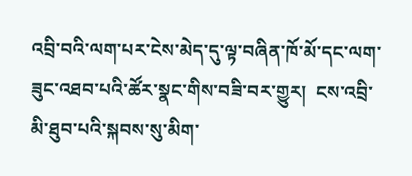འབྲི་བའི་ལག་པར་ངེས་མེད་དུ་ལྟ་བཞིན་ཁོ་མོ་དང་ལག་ཟུང་འཐབ་པའི་ཚོར་སྣང་གིས་བཟི་བར་གྱུར།  ངས་འབྲི་མི་ཐུབ་པའི་སྐབས་སུ་མིག་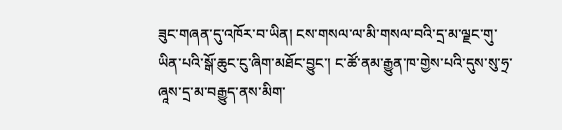ཟུང་གཞན་དུ་འཁོར་བ་ཡིན། ངས་གསལ་ལ་མི་གསལ་བའི་དྲ་མ་ལྗང་གུ་ཡིན་པའི་སྒོ་ཆུང་ངུ་ཞིག་མཐོང་བྱུང་། ང་ཚོ་ནམ་རྒྱུན་ཁ་གྱེས་པའི་དུས་སུ་ཧྲ་ཞཱས་དྲ་མ་བརྒྱུད་ནས་མིག་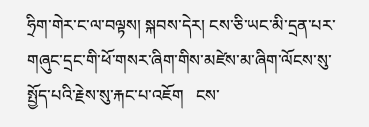ཧྲིག་གེར་ང་ལ་བལྟས། སྐབས་དེར། ངས་ཅི་ཡང་མི་དྲན་པར་གཞུང་དྲང་གི་ཕོ་གསར་ཞིག་གིས་མཛེས་མ་ཞིག་ལོངས་སུ་སྤྱོད་པའི་རྗེས་སུ་རྐང་པ་འཇོག   ངས་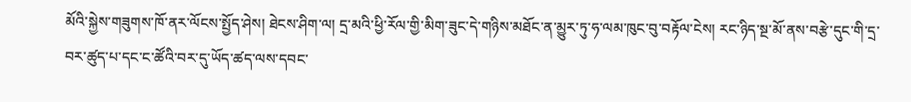མོའི་སྐྱེས་གཟུགས་ཁོ་ནར་ལོངས་སྤྱོད་ཤེས། ཐེངས་ཤིག་ལ། དྲ་མའི་ཕྱི་རོལ་གྱི་མིག་ཟུང་དེ་གཉིས་མཐོང་ན་མྱུར་ཏུ་ཧ་ལམ་ཁུང་བུ་བརྟོལ་ངེས། རང་ཉིད་སྔ་མོ་ནས་བརྩེ་དུང་གི་དྲ་བར་ཚུད་པ་དང་ང་ཚོའི་བར་དུ་ཡོད་ཚད་ལས་དབང་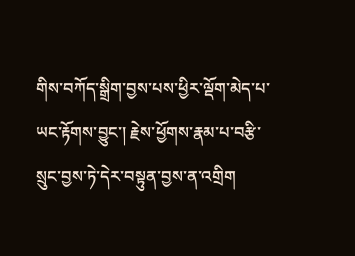གིས་བཀོད་སྒྲིག་བྱས་པས་ཕྱིར་ལྡོག་མེད་པ་ཡང་རྟོགས་བྱུང་། རྗེས་ཕྱོགས་རྣམ་པ་བརྩི་སྲུང་བྱས་ཏེ་དེར་བསྟུན་བྱས་ན་འགྲིག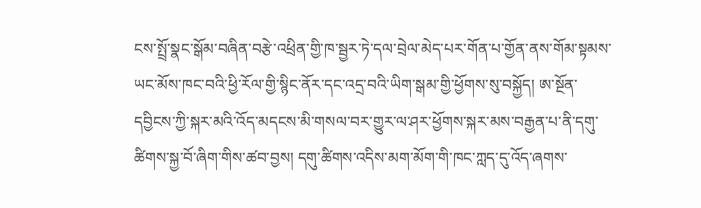ངས་སྤྲོ་སྣང་སྒོམ་བཞིན་བརྩེ་འཕྲིན་གྱི་ཁ་སྦྱར་ཏེ་དལ་བྲེལ་མེད་པར་གོན་པ་གྱོན་ནས་གོམ་སྟམས་ཡང་མོས་ཁང་བའི་ཕྱི་རོལ་གྱི་སྙིང་ནོར་དང་འདྲ་བའི་ཡིག་སྒམ་གྱི་ཕྱོགས་སུ་བསྐྱོད། ཨ་སྔོན་དབྱིངས་ཀྱི་སྐར་མའི་འོད་མདངས་མི་གསལ་བར་གྱུར་ལ་ཤར་ཕྱོགས་སྐར་མས་བརྒྱན་པ་ནི་དགུ་ཚིགས་སྐྱ་བོ་ཞིག་གིས་ཚབ་བྱས། དགུ་ཚིགས་འདིས་མག་མོག་གི་ཁང་ཀླད་དུ་འོད་ཞགས་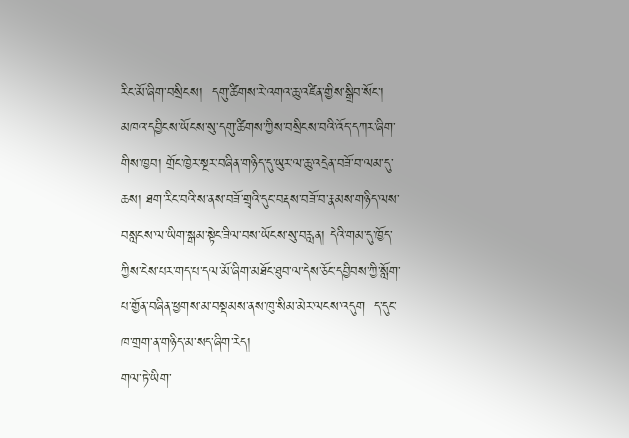རིང་མོ་ཞིག་བསྲིངས།  དགུ་ཚིགས་རེ་འགའ་ཆུ་འཛིན་གྱིས་སྒྲིབ་སོང་། མཁའ་དབྱིངས་ཡོངས་སུ་དགུ་ཚིགས་ཀྱིས་བསྲིངས་བའི་འོད་དཀར་ཞིག་གིས་ཁྱབ། གྲོང་ཁྱེར་སྔར་བཞིན་གཉིད་དུ་ཡུར་ལ་ཆུ་འདྲེན་བཟོ་བ་ལམ་དུ་ཆས། ཐག་རིང་བའི་ས་ནས་བཟོ་གྲྭའི་དུང་བརྡས་བཟོ་བ་རྣམས་གཉིད་ལས་བསླངས་ལ་ཡིག་སྒམ་སྟེང་ཟིལ་བས་ཡོངས་སུ་བརླན། དེའི་གམ་དུ་ཁྱོད་ཀྱིས་ངེས་པར་གད་པ་དལ་མོ་ཞིག་མཐོང་ཐུབ་ལ་དེས་ཅོང་དབྱིབས་ཀྱི་སློག་པ་གྱོན་བཞིན་ཕྱགས་མ་བསྡམས་ནས་ཁུ་སིམ་མེར་ལངས་འདུག  ད་དུང་ཁ་གྲག་ན་གཉིད་མ་སད་ཞིག་རེད།
གལ་ཏེ་ཡིག་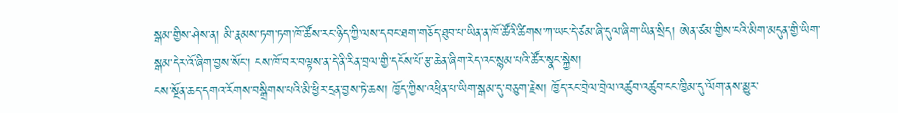སྒམ་གྱིས་ཤེས་ན། མི་རྣམས་ཏག་ཏག་ཁོ་ཚོས་རང་ཉིད་ཀྱི་ལས་དབང་ཐག་གཅོད་ཐུབ་པ་ཡིན་ན་ཁོ་ཚོའི་ཚིགས་ཀ་ཡང་དེ་ཙམ་ཞི་དུལ་ཞིག་ཡིན་སྲིད། ཨེན་ཙམ་གྱིས་ངའི་མིག་མདུན་གྱི་ཡིག་སྒམ་དེར་འོ་ཞིག་བྱས་སོང་། ངས་ཁོ་བར་བལྟས་ན་དེ་ནི་རིན་བྲལ་གྱི་དངོས་པོ་རྩ་ཆེན་ཞིག་རེད་འང་སྙམ་པའི་ཚོར་སྣང་སྐྱེས།
ངས་སྔོན་ཆད་དགའ་རོགས་བསྒྲིགས་པའི་མི་ཕྱིར་དྲན་བྱས་ཏེ་ཆས། ཁྱོད་ཀྱིས་འཕྲིན་པ་ཡིག་སྒམ་དུ་བཅུག་རྗེས། ཁྱོད་རང་བྲེལ་བྲེལ་འཚུབ་འཚུབ་ངང་ཁྱིམ་དུ་ལོག་ནས་མྱུར་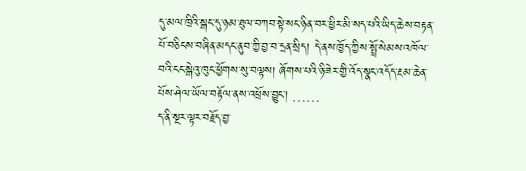དུ་མལ་ཁྲིའི་སྒང་དུ་ཉམ་ཐུལ་བཀབ་སྟེ་སང་ཉིན་བར་ཕྱིར་མི་སད་པའི་ཡིད་ཆེས་བརྟན་པོ་བཅིངས་བཞིན་མདང་ནུབ་ཀྱི་བྱ་བ་དྲན་སྲིད། དེ་ནས་ཁྱོད་ཀྱིས་སྤྲོ་སེམས་འཁོལ་བའི་ངང་སྒེའུ་ཁུང་ཕྱོགས་སུ་བལྟས། ཞོགས་པའི་ཉི་ཟེར་གྱི་འོད་སྣང་འདོད་རྔམ་ཆེན་པོས་ཤེལ་ཡོལ་བརྟོལ་ནས་འཕྲོས་བྱུང་། ……
ད་ནི་སྔར་ལྟར་བརྗོད་བྱ་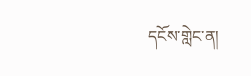དངོས་གླེང་ན།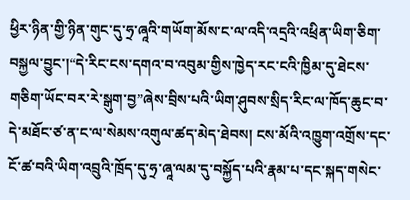ཕྱིར་ཉིན་གྱི་ཉིན་གུང་དུ་ཧྲ་ཞཱའི་གཡོག་མོས་ང་ལ་འདི་འདྲའི་འཕྲིན་ཡིག་ཅིག་བསྐྱལ་བྱུང་།“དེ་རིང་ངས་དགའ་བ་འབུམ་གྱིས་ཁྱེད་རང་ངའི་ཁྱིམ་དུ་ཐེངས་གཅིག་ཡོང་བར་རེ་སྒུག་བྱ”ཞེས་བྲིས་པའི་ཡིག་ཤུབས་སྲིད་རིང་ལ་ཁོད་ཆུང་བ་དེ་མཐོང་ཙ་ན་ང་ལ་སེམས་འགུལ་ཚད་མེད་ཐེབས། ངས་མོའི་འཁྱུག་འགྲོས་དང་ངོ་ཚ་བའི་ཡིག་འབྲུའི་ཁྲོད་དུ་ཧྲ་ཞཱ་ལམ་དུ་བསྐྱོད་པའི་རྣམ་པ་དང་སྐད་གསེང་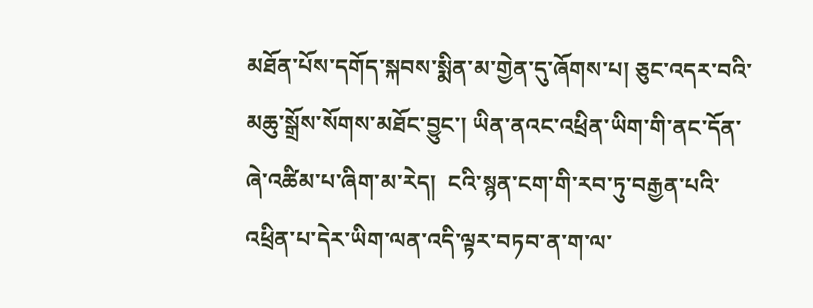མཐོན་པོས་དགོད་སྐབས་སྨིན་མ་གྱེན་དུ་ཞོགས་པ། ཅུང་འདར་བའི་མཆུ་སྒྲོས་སོགས་མཐོང་བྱུང་། ཡིན་ནའང་འཕྲིན་ཡིག་གི་ནང་དོན་ཞེ་འཚིམ་པ་ཞིག་མ་རེད།  ངའི་སྙན་ངག་གི་རབ་ཏུ་བརྒྱན་པའི་འཕྲིན་པ་དེར་ཡིག་ལན་འདི་ལྟར་བཏབ་ན་ག་ལ་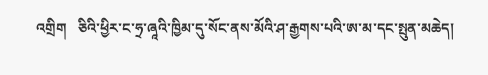འགྲིག   ཅིའི་ཕྱིར་ང་ཧྲ་ཞཱའི་ཁྱིམ་དུ་སོང་ནས་མོའི་ཤ་རྒྱགས་པའི་ཨ་མ་དང་སྤུན་མཆེད།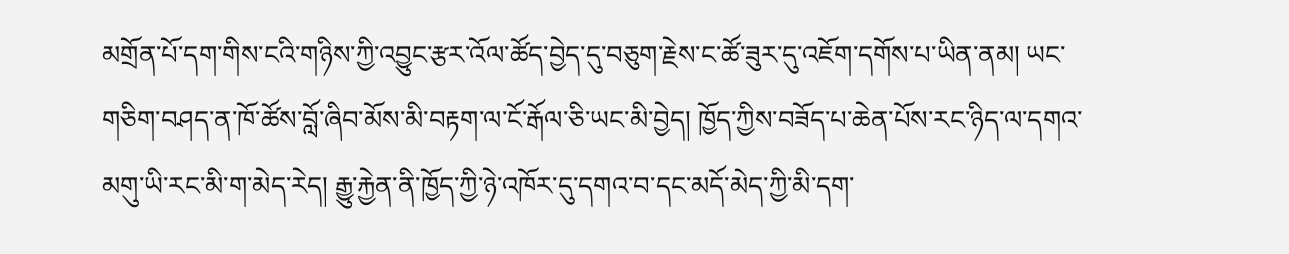མགྲོན་པོ་དག་གིས་ངའི་གཉིས་ཀྱི་འབྱུང་རྩར་འོལ་ཚོད་བྱེད་དུ་བཅུག་རྗེས་ང་ཚོ་ཟུར་དུ་འཇོག་དགོས་པ་ཡིན་ནམ། ཡང་གཅིག་བཤད་ན་ཁོ་ཚོས་བློ་ཞིབ་མོས་མི་བརྟག་ལ་ངོ་རྒོལ་ཅི་ཡང་མི་བྱེད། ཁྱོད་ཀྱིས་བཟོད་པ་ཆེན་པོས་རང་ཉིད་ལ་དགའ་མགུ་ཡི་རང་མི་ག་མེད་རེད། རྒྱུ་རྐྱེན་ནི་ཁྱོད་ཀྱི་ཉེ་འཁོར་དུ་དགའ་བ་དང་མདོ་མེད་ཀྱི་མི་དག་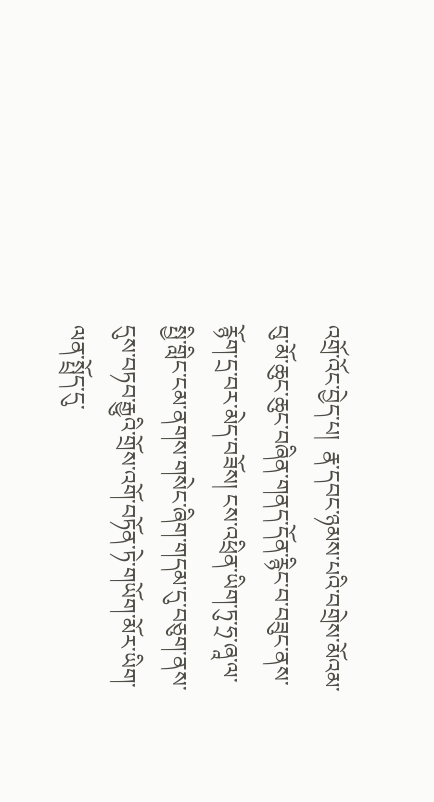འགྲོ་འོང་བྱེད་པ།  རྣ་དབང་ཉམས་པའི་བགྲེས་མོའམ་བུ་མོ་ཆུང་ཆུང་བཞིན་གནད་དོན་རྙིང་བ་བཟུང་ནས་རྙོག་དྲ་བར་མེད་བཟོས། ངས་འཕྲིན་ཡིག་ཏུ་ཧྲ་ཞཱ་ལ་སྤྱི་གླིང་ངམ་ནགས་གསེང་ཞིག་གདམ་དུ་བཅུག་ནས་དུས་བཏབ་རྒྱུའི་གྲོས་འགོ་བཏོན་ཏེ་གཡོག་མོར་ཡིག་ལན་སྤྲོད་དུ་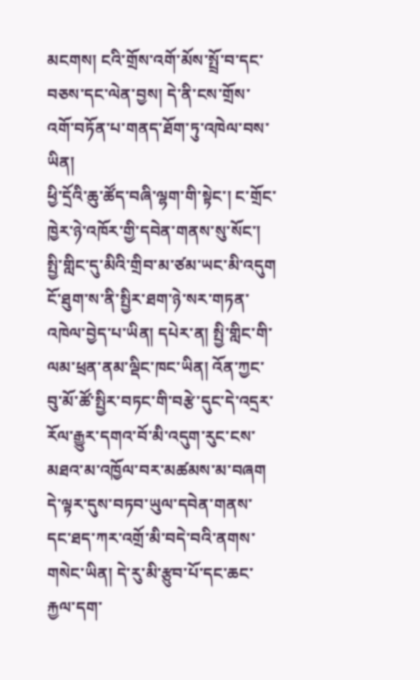མངགས། ངའི་གྲོས་འགོ་མོས་སྤྲོ་བ་དང་བཅས་དང་ལེན་བྱས། དེ་ནི་ངས་གྲོས་འགོ་བཏོན་པ་གནད་ཐོག་ཏུ་འཁེལ་བས་ཡིན།
ཕྱི་དྲོའི་ཆུ་ཚོད་བཞི་ལྷག་གི་སྟེང་། ང་གྲོང་ཁྱེར་ཉེ་འཁོར་གྱི་དབེན་གནས་སུ་སོང་། སྤྱི་གླིང་དུ་མིའི་གྲིབ་མ་ཙམ་ཡང་མི་འདུག  ངོ་ཐུག་ས་ནི་སྤྱིར་ཐག་ཉེ་སར་གཏན་འཁེལ་བྱེད་པ་ཡིན། དཔེར་ན། སྤྱི་གླིང་གི་ལམ་ཕྲན་ནམ་ལྡིང་ཁང་ཡིན། འོན་ཀྱང་བུ་མོ་ཚོ་སྤྱིར་བཏང་གི་བརྩེ་དུང་དེ་འདྲར་རོལ་རྒྱུར་དགའ་བོ་མི་འདུག་རུང་ངས་མཐའ་མ་འཁྱོལ་བར་མཚམས་མ་བཞག    དེ་ལྟར་དུས་བཏབ་ཡུལ་དབེན་གནས་དང་ཐད་ཀར་འགྲོ་མི་བདེ་བའི་ནགས་གསེང་ཡིན། དེ་རུ་མི་རྩུབ་པོ་དང་ཆང་རྐྱལ་དག་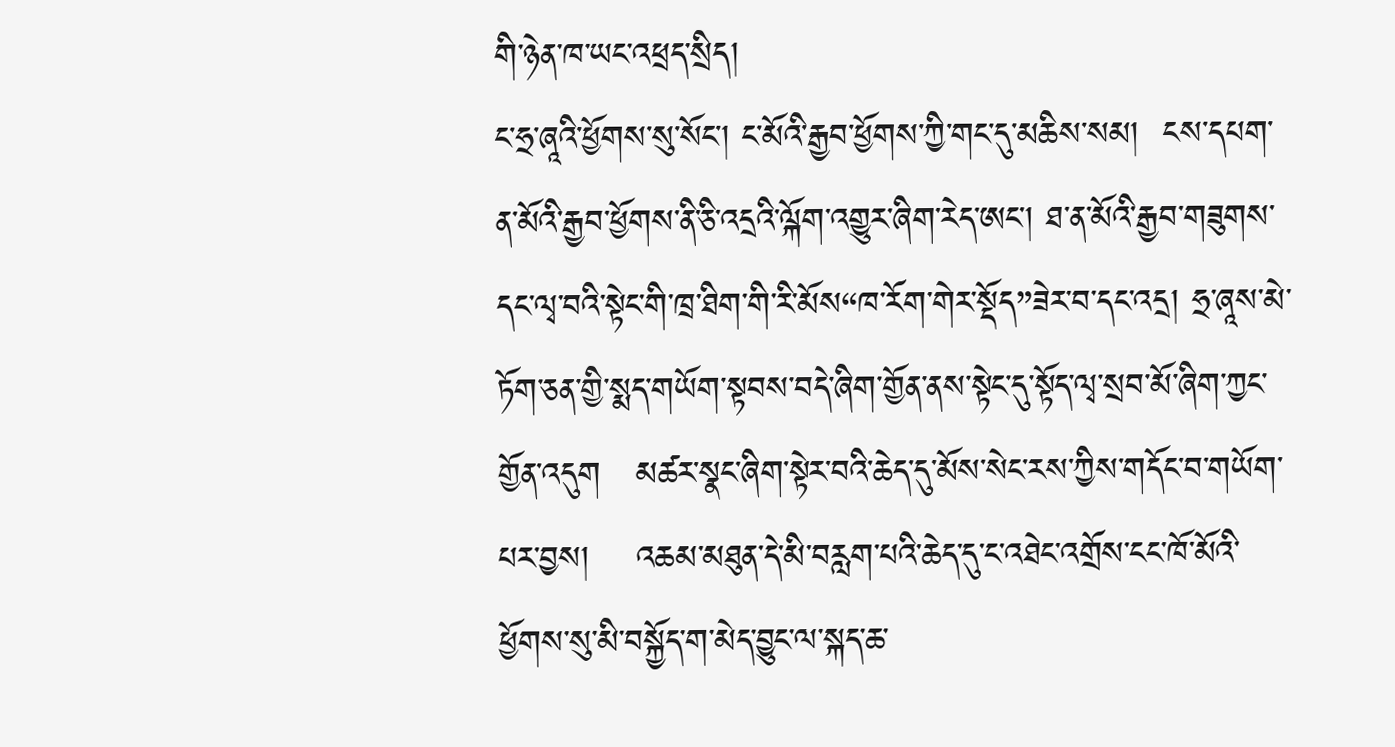གི་ཉེན་ཁ་ཡང་འཕྲད་སྲིད།
ང་ཧྲ་ཞཱའི་ཕྱོགས་སུ་སོང་། ང་མོའི་རྒྱབ་ཕྱོགས་ཀྱི་གང་དུ་མཆིས་སམ།  ངས་དཔག་ན་མོའི་རྒྱབ་ཕྱོགས་ནི་ཅི་འདྲའི་ལྐོག་འགྱུར་ཞིག་རེད་ཨང་། ཐ་ན་མོའི་རྒྱབ་གཟུགས་དང་ལྭ་བའི་སྟེང་གི་ཁྲ་ཐིག་གི་རི་མོས“ཁ་རོག་གེར་སྡོད”ཟེར་བ་དང་འདྲ། ཧྲ་ཞཱས་མེ་ཏོག་ཅན་གྱི་སྨད་གཡོག་སྟབས་བདེ་ཞིག་གྱོན་ནས་སྟེང་དུ་སྟོད་ལྭ་སྲབ་མོ་ཞིག་ཀྱང་གྱོན་འདུག   མཚར་སྣང་ཞིག་སྟེར་བའི་ཆེད་དུ་མོས་སེང་རས་ཀྱིས་གདོང་བ་གཡོག་པར་བྱས།    འཆམ་མཐུན་དེ་མི་བརླག་པའི་ཆེད་དུ་ང་འཐེང་འགྲོས་ངང་ཁོ་མོའི་ཕྱོགས་སུ་མི་བསྐྱོད་ག་མེད་བྱུང་ལ་སྐད་ཆ་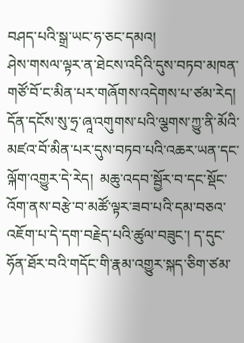བཤད་པའི་སྒྲ་ཡང་ཧ་ཅང་དམའ།
ཤེས་གསལ་ལྟར་ན་ཐེངས་འདིའི་དུས་བཏབ་མཁན་གཙོ་བོ་ང་མིན་པར་གཞོགས་འདེགས་པ་ཙམ་རེད། དོན་དངོས་སུ་ཧྲ་ཞཱ་འགུགས་པའི་ལྕགས་ཀྱུ་ནི་མོའི་མཛའ་བོ་མིན་པར་དུས་བཏབ་པའི་འཆར་ཡན་དང་ལྐོག་འགྱུར་དེ་རེད།  མཆུ་འདབ་སྦྱོར་བ་དང་སྡོང་འོག་ནས་བརྩེ་བ་མཚོ་ལྟར་ཟབ་པའི་དམ་བཅའ་འཇོག་པ་དེ་དག་བརྗེད་པའི་ཚུལ་བཟུང་། ད་དུང་ཧོན་ཐོར་བའི་གདོང་གི་རྣམ་འགྱུར་སྐད་ཅིག་ཙམ་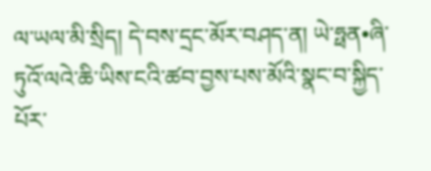ལ་ཡལ་མི་སྲིད། དེ་བས་དྲང་མོར་བཤད་ན། ཡེ་ཧྥན•ཞི་ཏུའོ་ལའེ་ཆི་ཡིས་ངའི་ཚབ་བྱས་པས་མོའི་སྣང་བ་སྐྱིད་པོར་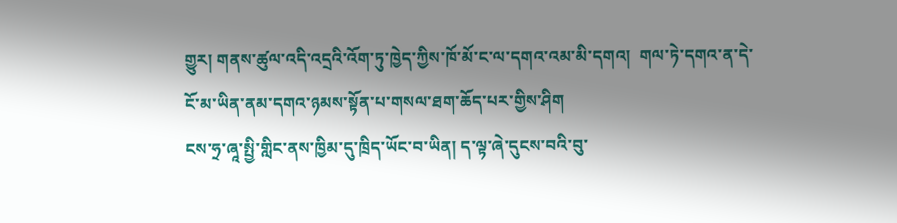གྱུར། གནས་ཚུལ་འདི་འདྲའི་འོག་ཏུ་ཁྱེད་ཀྱིས་ཁོ་མོ་ང་ལ་དགའ་འམ་མི་དགའ།  གལ་ཏེ་དགའ་ན་དེ་ངོ་མ་ཡིན་ནམ་དགའ་ཉམས་སྟོན་པ་གསལ་ཐག་ཆོད་པར་གྱིས་ཤིག
ངས་ཧྲ་ཞཱ་སྤྱི་གླིང་ནས་ཁྱིམ་དུ་ཁྲིད་ཡོང་བ་ཡིན། ད་ལྟ་ཞེ་དུངས་བའི་བུ་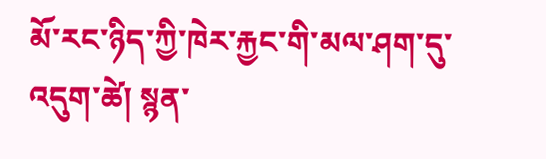མོ་རང་ཉིད་ཀྱི་ཁེར་རྐྱང་གི་མལ་ཤག་དུ་འདུག་ཚེ། སྙན་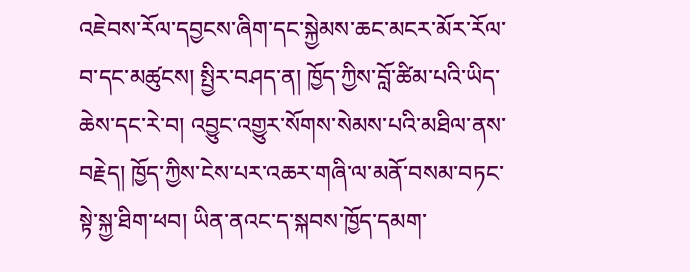འཇེབས་རོལ་དབྱངས་ཞིག་དང་སྐྱེམས་ཆང་མངར་མོར་རོལ་བ་དང་མཚུངས། སྤྱིར་བཤད་ན། ཁྱོད་ཀྱིས་བློ་ཚིམ་པའི་ཡིད་ཆེས་དང་རེ་བ། འབྱུང་འགྱུར་སོགས་སེམས་པའི་མཐིལ་ནས་བརྗེད། ཁྱོད་ཀྱིས་ངེས་པར་འཆར་གཞི་ལ་མནོ་བསམ་བཏང་སྟེ་སྐྱ་ཐིག་ཕབ། ཡིན་ནའང་ད་སྐབས་ཁྱོད་དམག་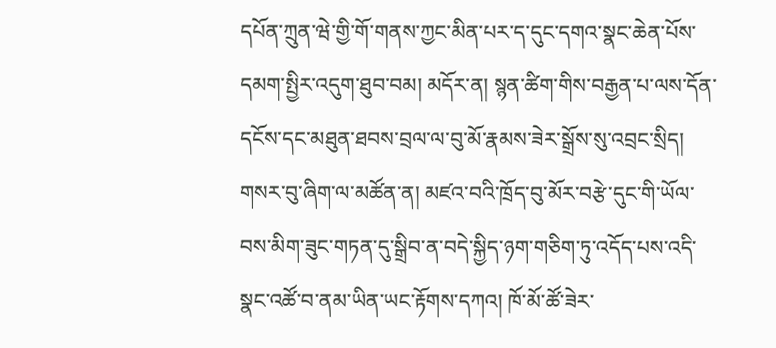དཔོན་ཀྲུན་ཝེ་གྱི་གོ་གནས་ཀྱང་མིན་པར་ད་དུང་དགའ་སྣང་ཆེན་པོས་དམག་སྤྱིར་འདུག་ཐུབ་བམ། མདོར་ན། སྙན་ཚིག་གིས་བརྒྱན་པ་ལས་དོན་དངོས་དང་མཐུན་ཐབས་བྲལ་ལ་བུ་མོ་རྣམས་ཟེར་སྒྲོས་སུ་འབྲང་སྲིད། གསར་བུ་ཞིག་ལ་མཚོན་ན། མཛའ་བའི་ཁྲོད་བུ་མོར་བརྩེ་དུང་གི་ཡོལ་བས་མིག་ཟུང་གཏན་དུ་སྒྲིབ་ན་བདེ་སྐྱིད་ཉག་གཅིག་ཏུ་འདོད་པས་འདི་སྣང་འཚོ་བ་ནམ་ཡིན་ཡང་རྟོགས་དཀའ། ཁོ་མོ་ཚོ་ཟེར་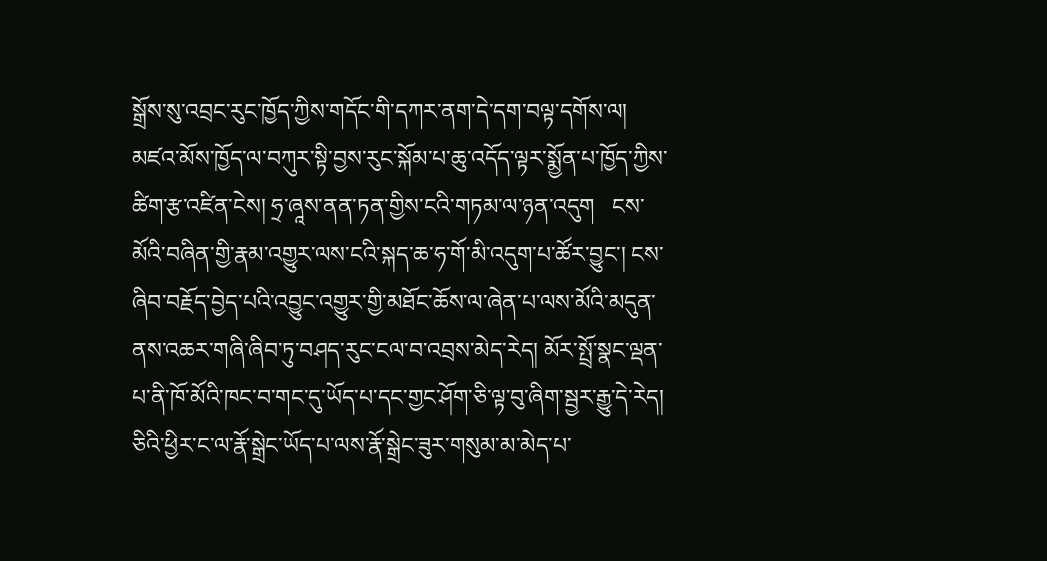སྒྲོས་སུ་འབྲང་རུང་ཁྱོད་ཀྱིས་གདོང་གི་དཀར་ནག་དེ་དག་བལྟ་དགོས་ལ། མཛའ་མོས་ཁྱོད་ལ་བཀུར་སྟི་བྱས་རུང་སྐོམ་པ་ཆུ་འདོད་ལྟར་སྨྱོན་པ་ཁྱོད་ཀྱིས་ཚིག་རྩ་འཛིན་ངེས། ཧྲ་ཞཱས་ནན་ཏན་གྱིས་ངའི་གཏམ་ལ་ཉན་འདུག   ངས་མོའི་བཞིན་གྱི་རྣམ་འགྱུར་ལས་ངའི་སྐད་ཆ་ཧ་གོ་མི་འདུག་པ་ཚོར་བྱུང་། ངས་ཞིབ་བརྗོད་བྱེད་པའི་འབྱུང་འགྱུར་གྱི་མཐོང་ཆོས་ལ་ཞེན་པ་ལས་མོའི་མདུན་ནས་འཆར་གཞི་ཞིབ་ཏུ་བཤད་རུང་ངལ་བ་འབྲས་མེད་རེད། མོར་སྤྲོ་སྣང་ལྡན་པ་ནི་ཁོ་མོའི་ཁང་བ་གང་དུ་ཡོད་པ་དང་གྱང་ཤོག་ཅི་ལྟ་བུ་ཞིག་སྦྱར་རྒྱུ་དེ་རེད། ཅིའི་ཕྱིར་ང་ལ་རྣོ་སྒྲེང་ཡོད་པ་ལས་རྣོ་སྒྲེང་ཟུར་གསུམ་མ་མེད་པ་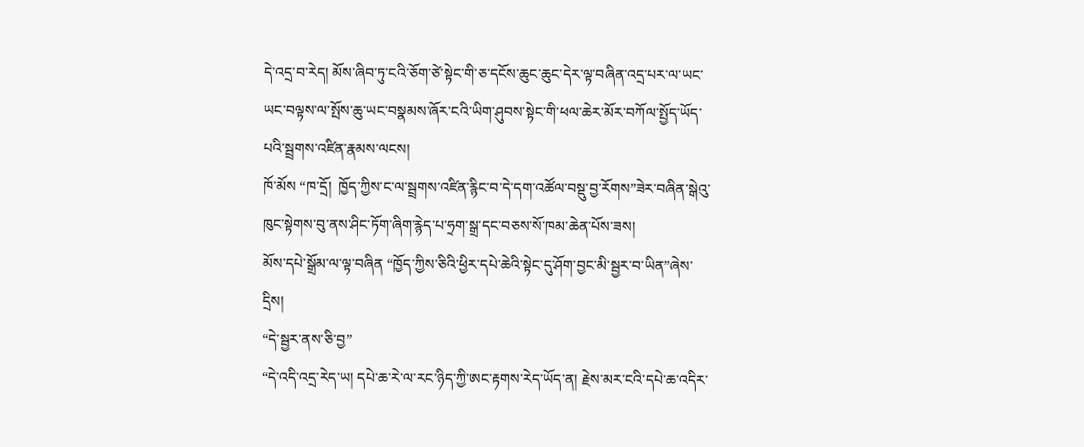དེ་འདྲ་བ་རེད། མོས་ཞིབ་ཏུ་ངའི་ཅོག་ཙེ་སྟེང་གི་ཅ་དངོས་ཆུང་ཆུང་དེར་ལྟ་བཞིན་འདྲ་པར་ལ་ཡང་ཡང་བལྟས་ལ་སྤོས་ཆུ་ཡང་བསྣམས་ཞོར་ངའི་ཡིག་ཤུབས་སྟེང་གི་ཕལ་ཆེར་མོར་བཀོལ་སྤྱོད་ཡོད་པའི་སྦྲགས་འཛིན་རྣམས་ལངས།
ཁོ་མོས “ཁ་དྲོ།  ཁྱོད་ཀྱིས་ང་ལ་སྦྲགས་འཛིན་རྙིང་བ་དེ་དག་འཚོལ་བསྡུ་བྱ་རོགས”ཟེར་བཞིན་སྒེའུ་ཁུང་སྟེགས་བུ་ནས་ཤིང་ཏོག་ཞིག་རྙེད་པ་ཧྲག་སྒྲ་དང་བཅས་སོ་ཁམ་ཆེན་པོས་ཟས།
མོས་དཔེ་སྒྲོམ་ལ་ལྟ་བཞིན “ཁྱོད་ཀྱིས་ཅིའི་ཕྱིར་དཔེ་ཆེའི་སྟེང་དུ་ཤོག་བྱང་མི་སྦྱར་བ་ཡིན”ཞེས་དྲིས།
“དེ་སྦྱར་ནས་ཅི་བྱ”
“དེ་འདི་འདྲ་རེད་ཡ། དཔེ་ཆ་རེ་ལ་རང་ཉིད་ཀྱི་ཨང་རྟགས་རེད་ཡོད་ན། རྗེས་མར་ངའི་དཔེ་ཆ་འདིར་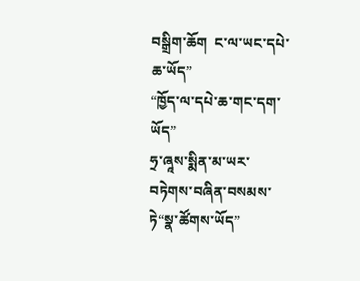བསྒྲིག་ཆོག  ང་ལ་ཡང་དཔེ་ཆ་ཡོད”
“ཁྱོད་ལ་དཔེ་ཆ་གང་དག་ཡོད”
ཧྲ་ཞཱས་སྨིན་མ་ཡར་བཏེགས་བཞིན་བསམས་ཏེ“སྣ་ཚོགས་ཡོད”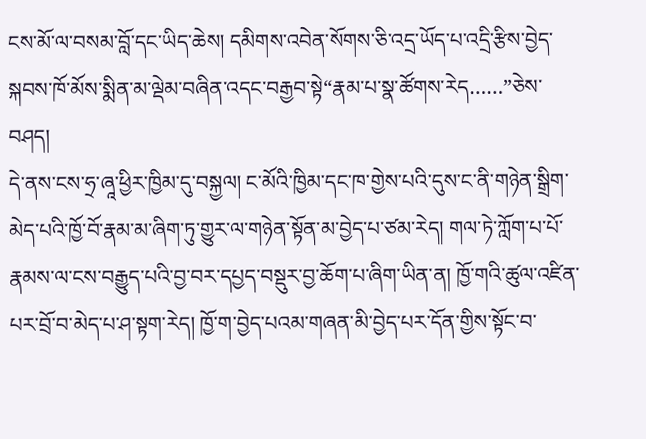ངས་མོ་ལ་བསམ་བློ་དང་ཡིད་ཆེས། དམིགས་འབེན་སོགས་ཅི་འདྲ་ཡོད་པ་འདྲི་རྩིས་བྱེད་སྐབས་ཁོ་མོས་སྨིན་མ་ལྡེམ་བཞིན་འདང་བརྒྱབ་སྟེ“རྣམ་པ་སྣ་ཚོགས་རེད……”ཅེས་བཤད།
དེ་ནས་ངས་ཧྲ་ཞཱ་ཕྱིར་ཁྱིམ་དུ་བསྐྱལ། ང་མོའི་ཁྱིམ་དང་ཁ་གྱེས་པའི་དུས་ང་ནི་གཉེན་སྒྲིག་མེད་པའི་ཁྱོ་བོ་རྣམ་མ་ཞིག་ཏུ་གྱུར་ལ་གཉེན་སྟོན་མ་བྱེད་པ་ཙམ་རེད། གལ་ཏེ་ཀློག་པ་པོ་རྣམས་ལ་ངས་བརྒྱུད་པའི་བྱ་བར་དཔྱད་བསྡུར་བྱ་ཆོག་པ་ཞིག་ཡིན་ན། ཁྱོ་གའི་ཚུལ་འཛིན་པར་བྲོ་བ་མེད་པ་ཤ་སྟག་རེད། ཁྱོ་ག་བྱེད་པའམ་གཞན་མི་བྱེད་པར་དོན་གྱིས་སྟོང་བ་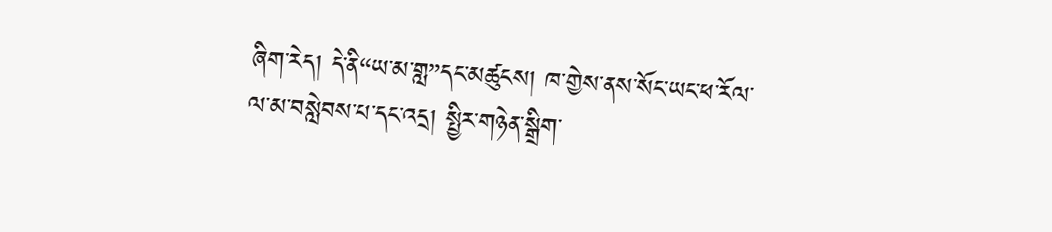ཞིག་རེད། དེ་ནི“ཡ་མ་གླ”དང་མཚུངས། ཁ་གྱེས་ནས་སོང་ཡང་ཕ་རོལ་ལ་མ་བསླེབས་པ་དང་འདྲ། སྤྱིར་གཉེན་སྒྲིག་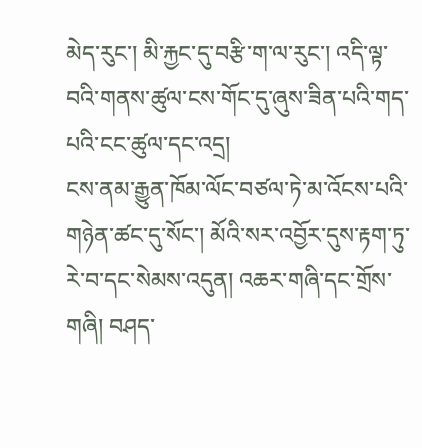མེད་རུང་། མི་རྐྱང་དུ་བརྩི་ག་ལ་རུང་། འདི་ལྟ་བའི་གནས་ཚུལ་ངས་གོང་དུ་ཞུས་ཟིན་པའི་གད་པའི་ངང་ཚུལ་དང་འདྲ།
ངས་ནམ་རྒྱུན་ཁོམ་ལོང་བཙལ་ཏེ་མ་འོངས་པའི་གཉེན་ཚང་དུ་སོང་། མོའི་སར་འབྱོར་དུས་རྟག་ཏུ་རེ་བ་དང་སེམས་འདུན། འཆར་གཞི་དང་གྲོས་གཞི། བཤད་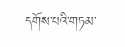དགོས་པའི་གཏམ་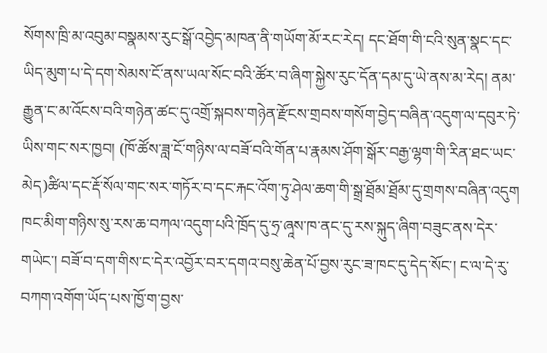སོགས་ཁྲི་མ་འབུམ་བསྣམས་རུང་སྒོ་འབྱེད་མཁན་ནི་གཡོག་མོ་རང་རེད། དང་ཐོག་གི་ངའི་སུན་སྣང་དང་ཡིད་མུག་པ་དེ་དག་སེམས་ངོ་ནས་ཡལ་སོང་བའི་ཚོར་བ་ཞིག་སྐྱེས་རུང་དོན་དམ་དུ་ཡེ་ནས་མ་རེད། ནམ་རྒྱུན་ང་མ་འོངས་བའི་གཉེན་ཚང་དུ་འགྲོ་སྐབས་གཉེན་རྫོངས་གྲབས་གསོག་བྱེད་བཞིན་འདུག་ལ་དབུར་ཏེ་ཡིས་གང་སར་ཁྱབ། (ཁོ་ཚོས་ཟླ་ངོ་གཉིས་ལ་བཟོ་བའི་གོན་པ་རྣམས་ཤོག་སྒོར་བརྒྱ་ལྷག་གི་རིན་ཐང་ཡང་མེད)ཚིལ་དང་རྡོ་སོལ་གང་སར་གཏོར་བ་དང་རྐང་འོག་ཏུ་ཤེལ་ཆག་གི་སྒྲ་ཐྲོམ་ཐྲོམ་དུ་གྲགས་བཞིན་འདུག   ཁང་མིག་གཉིས་སུ་རས་ཆ་བཀལ་འདུག་པའི་ཁྲོད་དུ་ཧྲ་ཞཱས་ཁ་ནང་དུ་རས་སྐུད་ཞིག་བཟུང་ནས་དེར་གཡེང་། བཟོ་བ་དག་གིས་ང་དེར་འབྱོར་བར་དགའ་བསུ་ཆེན་པོ་བྱས་རུང་ཟ་ཁང་དུ་དེད་སོང་། ང་ལ་དེ་རུ་བཀག་འགོག་ཡོད་པས་ཁྱོ་ག་བྱས་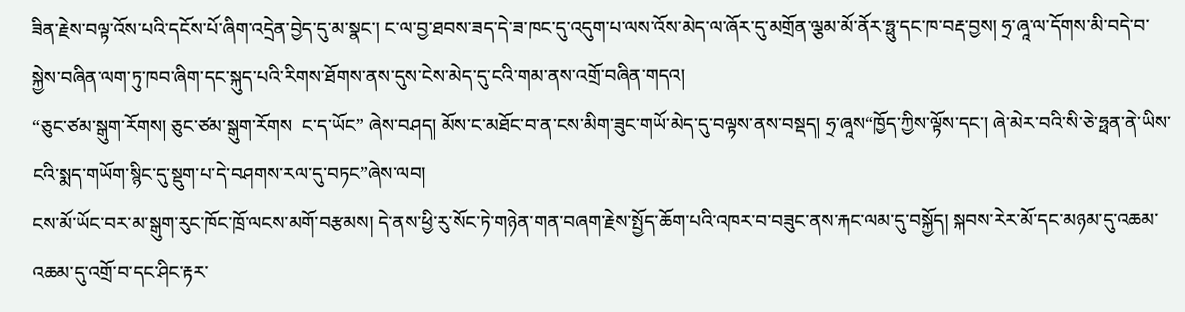ཟིན་རྗེས་བལྟ་འོས་པའི་དངོས་པོ་ཞིག་འདྲེན་བྱེད་དུ་མ་སྣང་། ང་ལ་བྱ་ཐབས་ཟད་དེ་ཟ་ཁང་དུ་འདུག་པ་ལས་འོས་མེད་ལ་ཞོར་དུ་མགྲོན་ལྕམ་མོ་ནོར་ཧྥུ་དང་ཁ་བརྡ་བྱས། ཧྲ་ཞཱ་ལ་དོགས་མི་བདེ་བ་སྐྱེས་བཞིན་ལག་ཏུ་ཁབ་ཞིག་དང་སྐུད་པའི་རིགས་ཐོགས་ནས་དུས་ངེས་མེད་དུ་ངའི་གམ་ནས་འགྲོ་བཞིན་གདའ།
“ཅུང་ཙམ་སྒུག་རོགས། ཅུང་ཙམ་སྒུག་རོགས  ང་ད་ཡོང” ཞེས་བཤད། མོས་ང་མཐོང་བ་ན་ངས་མིག་ཟུང་གཡོ་མེད་དུ་བལྟས་ནས་བསྡད། ཧྲ་ཞཱས“ཁྱོད་ཀྱིས་ལྟོས་དང་། ཞེ་མེར་བའི་སི་ཅེ་ཧྥན་ནེ་ཡིས་ངའི་སྨད་གཡོག་སྙིང་དུ་སྡུག་པ་དེ་བཤགས་རལ་དུ་བཏང”ཞེས་ལབ།
ངས་མོ་ཡོང་བར་མ་སྒུག་རུང་ཁོང་ཁྲོ་ལངས་མགོ་བརྩམས། དེ་ནས་ཕྱི་རུ་སོང་ཏེ་གཉེན་གན་བཞག་རྗེས་སྤྱོད་ཆོག་པའི་འཁར་བ་བཟུང་ནས་རྐང་ལམ་དུ་བསྐྱོད། སྐབས་རེར་མོ་དང་མཉམ་དུ་འཆམ་འཆམ་དུ་འགྲོ་བ་དང་ཤིང་རྟར་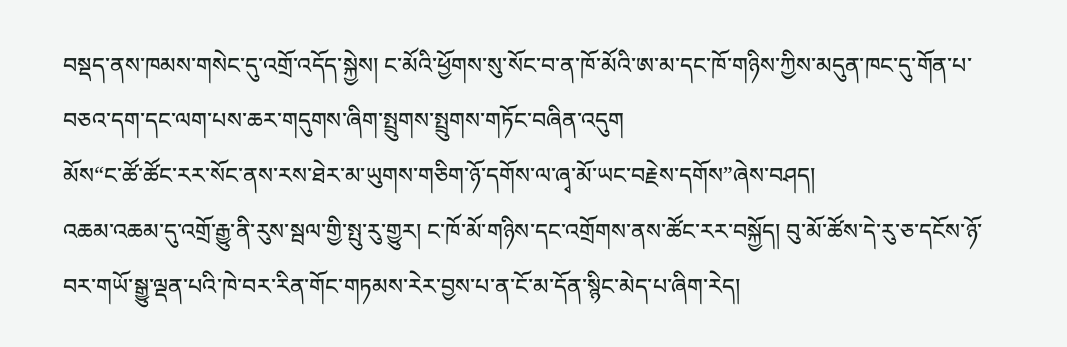བསྡད་ནས་ཁམས་གསེང་དུ་འགྲོ་འདོད་སྐྱེས། ང་མོའི་ཕྱོགས་སུ་སོང་བ་ན་ཁོ་མོའི་ཨ་མ་དང་ཁོ་གཉིས་ཀྱིས་མདུན་ཁང་དུ་གོན་པ་བཅའ་དག་དང་ལག་པས་ཆར་གདུགས་ཞིག་སྤྲུགས་སྤྲུགས་གཏོང་བཞིན་འདུག
མོས“ང་ཚོ་ཚོང་རར་སོང་ནས་རས་ཐེར་མ་ཡུགས་གཅིག་ཉོ་དགོས་ལ་ཞྭ་མོ་ཡང་བརྗེས་དགོས”ཞེས་བཤད།
འཆམ་འཆམ་དུ་འགྲོ་རྒྱུ་ནི་རུས་སྦལ་གྱི་སྤུ་རུ་གྱུར། ང་ཁོ་མོ་གཉིས་དང་འགྲོགས་ནས་ཚོང་རར་བསྐྱོད། བུ་མོ་ཚོས་དེ་རུ་ཅ་དངོས་ཉོ་བར་གཡོ་སྒྱུ་ལྡན་པའི་ཁེ་བར་རིན་གོང་གཏམས་རེར་བྱས་པ་ན་ངོ་མ་དོན་སྙིང་མེད་པ་ཞིག་རེད།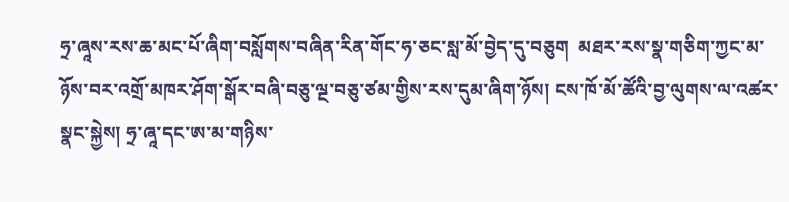ཧྲ་ཞཱས་རས་ཆ་མང་པོ་ཞིག་བསློགས་བཞིན་རིན་གོང་ཧ་ཅང་སླ་མོ་བྱེད་དུ་བཅུག  མཐར་རས་སྣ་གཅིག་ཀྱང་མ་ཉོས་བར་འགྲོ་མཁར་ཤོག་སྒོར་བཞི་བཅུ་ལྔ་བཅུ་ཙམ་གྱིས་རས་དུམ་ཞིག་ཉོས། ངས་ཁོ་མོ་ཚོའི་བྱ་ལུགས་ལ་འཚར་སྣང་སྐྱེས། ཧྲ་ཞཱ་དང་ཨ་མ་གཉིས་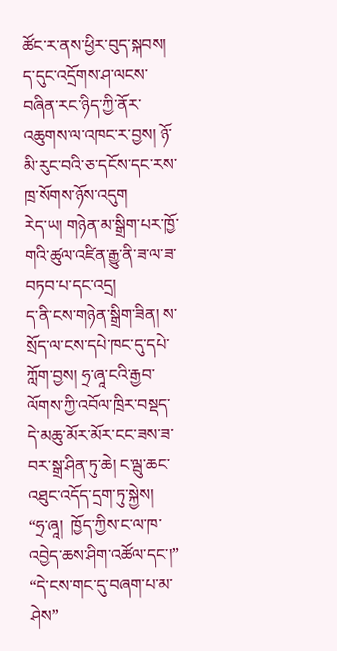ཚོང་ར་ནས་ཕྱིར་བུད་སྐབས། ད་དུང་འདྲོགས་ཤ་ལངས་བཞིན་རང་ཉིད་ཀྱི་ནོར་འཆུགས་ལ་འཁང་ར་བྱས། ཉོ་མི་རུང་བའི་ཅ་དངོས་དང་རས་ཁྲ་སོགས་ཉོས་འདུག
རེད་ཡ། གཉེན་མ་སྒྲིག་པར་ཁྱོ་གའི་ཚུལ་འཛིན་རྒྱུ་ནི་ཟ་ལ་ཟ་བཏབ་པ་དང་འདྲ།
ད་ནི་ངས་གཉེན་སྒྲིག་ཟིན། ས་སྲོད་ལ་ངས་དཔེ་ཁང་དུ་དཔེ་ཀློག་བྱས། ཧྲ་ཞཱ་ངའི་རྒྱབ་ལོགས་ཀྱི་འབོལ་ཁྲིར་བསྡད་དེ་མཆུ་མོར་མོར་ངང་ཟས་ཟ་བར་སྒྲ་ཤིན་ཏུ་ཆེ། ང་ལྦུ་ཆང་འཐུང་འདོད་དྲག་ཏུ་སྐྱེས།
“ཧྲ་ཞཱ།  ཁྱོད་ཀྱིས་ང་ལ་ཁ་འབྱེད་ཆས་ཤིག་འཚོལ་དང་།”
“དེ་ངས་གང་དུ་བཞག་པ་མ་ཤེས”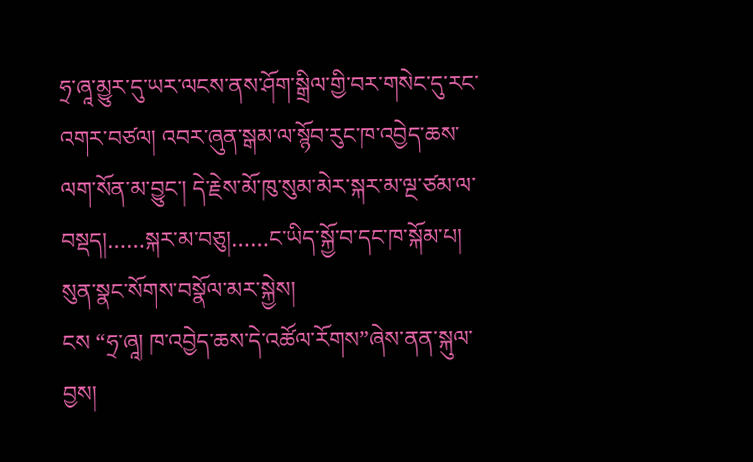ཧྲ་ཞཱ་མྱུར་དུ་ཡར་ལངས་ནས་ཤོག་སྒྲིལ་གྱི་བར་གསེང་དུ་རང་འགར་བཙལ། འབར་ཞུན་སྒམ་ལ་སྙོབ་རུང་ཁ་འབྱེད་ཆས་ལག་སོན་མ་བྱུང་། དེ་རྗེས་མོ་ཁུ་སུམ་མེར་སྐར་མ་ལྔ་ཙམ་ལ་བསྡད།……སྐར་མ་བཅུ།……ང་ཡིད་སྐྱོ་བ་དང་ཁ་སྐོམ་པ། སུན་སྣང་སོགས་བསྣོལ་མར་སྐྱེས།
ངས “ཧྲ་ཞཱ། ཁ་འབྱེད་ཆས་དེ་འཚོལ་རོགས”ཞེས་ནན་སྐུལ་བྱས།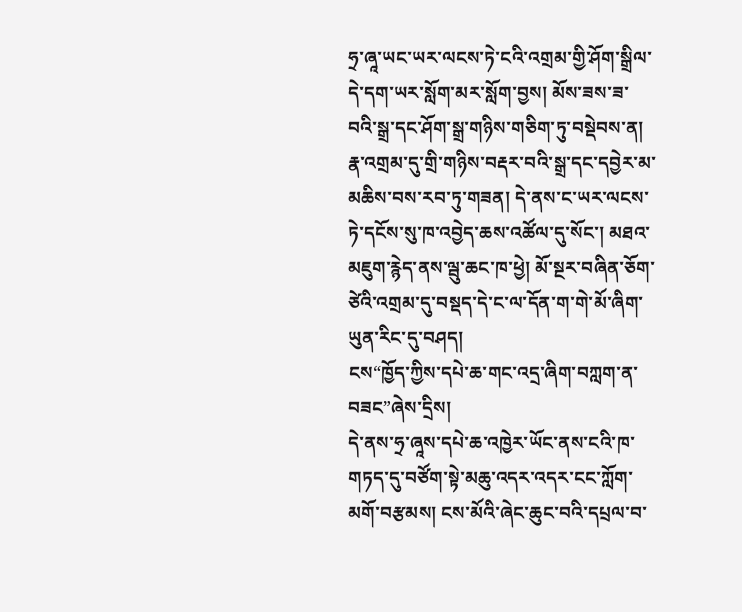ཧྲ་ཞཱ་ཡང་ཡར་ལངས་ཏེ་ངའི་འགྲམ་གྱི་ཤོག་སྒྲིལ་དེ་དག་ཡར་སློག་མར་སློག་བྱས། མོས་ཟས་ཟ་བའི་སྒྲ་དང་ཤོག་སྒྲ་གཉིས་གཅིག་ཏུ་བསྡེབས་ན། རྣ་འགྲམ་དུ་གྲི་གཉིས་བརྡར་བའི་སྒྲ་དང་དབྱེར་མ་མཆིས་བས་རབ་ཏུ་གཟན། དེ་ནས་ང་ཡར་ལངས་ཏེ་དངོས་སུ་ཁ་འབྱེད་ཆས་འཚོལ་དུ་སོང་། མཐའ་མཇུག་རྙེད་ནས་ལྦུ་ཆང་ཁ་ཕྱེ། མོ་སྔར་བཞིན་ཅོག་ཙེའི་འགྲམ་དུ་བསྡད་དེ་ང་ལ་དོན་ག་གེ་མོ་ཞིག་ཡུན་རིང་དུ་བཤད།
ངས“ཁྱོད་ཀྱིས་དཔེ་ཆ་གང་འདྲ་ཞིག་བཀླག་ན་བཟང”ཞེས་དྲིས།
དེ་ནས་ཧྲ་ཞཱས་དཔེ་ཆ་འཁྱེར་ཡོང་ནས་ངའི་ཁ་གཏད་དུ་བཙོག་སྟེ་མཆུ་འདར་འདར་ངང་ཀློག་མགོ་བརྩམས། ངས་མོའི་ཞེང་ཆུང་བའི་དཔྲལ་བ་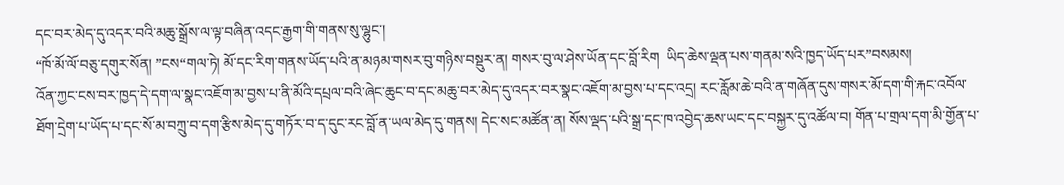དང་བར་མེད་དུ་འདར་བའི་མཆུ་སྒྲོས་ལ་ལྟ་བཞིན་འདང་རྒྱག་གི་གནས་སུ་ལྷུང་།
“ཁོ་མོ་ལོ་བཅུ་དགུར་སོན། ”ངས“གལ་ཏེ། མོ་དང་རིག་གནས་ཡོད་པའི་ན་མཉམ་གསར་བུ་གཉིས་བསྡུར་ན། གསར་བུ་ལ་ཤེས་ཡོན་དང་བློ་རིག  ཡིད་ཆེས་ལྡན་པས་གནམ་སའི་ཁྱད་ཡོད་པར”བསམས།
འོན་ཀྱང་ངས་བར་ཁྱད་དེ་དག་ལ་སྣང་འཇོག་མ་བྱས་པ་ནི་མོའི་དཔྲལ་བའི་ཞེང་ཆུང་བ་དང་མཆུ་བར་མེད་དུ་འདར་བར་སྣང་འཇོག་མ་བྱས་པ་དང་འདྲ། རང་རློམ་ཆེ་བའི་ན་གཞོན་དུས་གསར་མོ་དག་གི་རྐང་འབོལ་ཐོག་དྲེག་པ་ཡོད་པ་དང་སོ་མ་བཀྲུ་བ་དག་རྩིས་མེད་དུ་གཏོར་བ་ད་དུང་རང་བློ་ན་ཡལ་མེད་དུ་གནས། དེང་སང་མཚོན་ན། སོས་ལྡད་པའི་སྒྲ་དང་ཁ་འབྱེད་ཆས་ཡང་དང་བསྐྱར་དུ་འཚོལ་བ། གོན་པ་གྲལ་དག་མི་གྱོན་པ་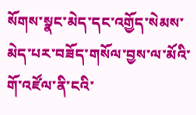སོགས་སྣང་མེད་དང་འགྱོད་སེམས་མེད་པར་བཟོད་གསོལ་བྱས་ལ་མོའི་གོ་འཛོལ་ནི་ངའི་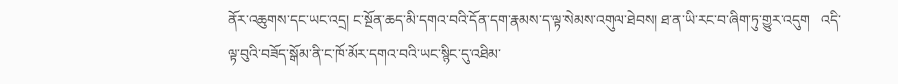ནོར་འཆུགས་དང་ཡང་འདྲ། ང་སྔོན་ཆད་མི་དགའ་བའི་དོན་དག་རྣམས་ད་ལྟ་སེམས་འགུལ་ཐེབས། ཐ་ན་ཡི་རང་བ་ཞིག་ཏུ་གྱུར་འདུག   འདི་ལྟ་བུའི་བཟོད་སྒོམ་ནི་ང་ཁོ་མོར་དགའ་བའི་ཡང་སྙིང་དུ་འཐིམ་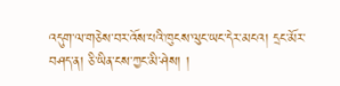འདུག་ལ་གཅེས་བར་འོས་པའི་ཁུངས་ལུང་ཡང་དེར་མངའ། དྲང་མོར་བཤད་ན། ཅི་ཡིན་ངས་ཀྱང་མི་ཤེས། །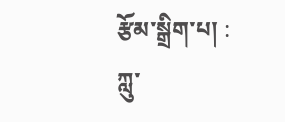རྩོམ་སྒྲིག་པ། : ཀླུ་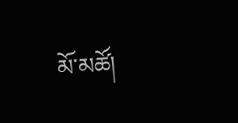མོ་མཚོ།